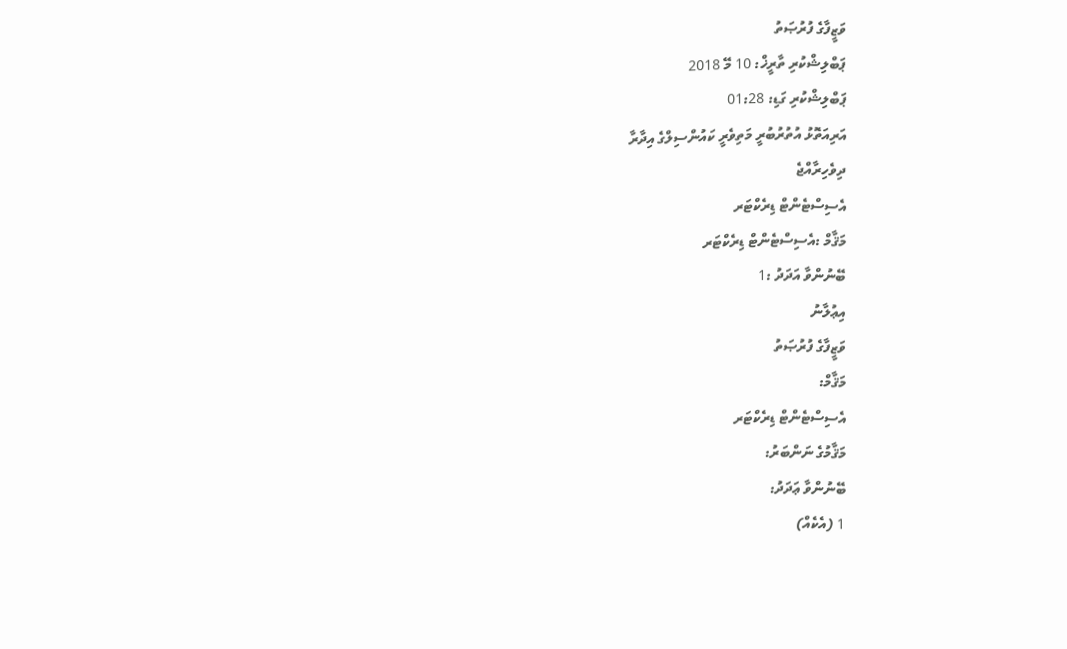ވަޒީފާގެ ފުރުޞަތު
ޕަބްލިޝްކުރި ތާރީޚް: 10 މޭ 2018
ޕަބްލިޝްކުރި ގަޑި: 01:28
އަރިއަތޮޅު އުތުރުބުރީ މަތިވެރީ ކައުންސިލްގެ އިދާރާ
ދިވެހިރާއްޖެ
އެސިސްޓެންޓް ޑިރެކްޓަރ
މަޤާމް :އެސިސްޓެންޓް ޑިރެކްޓަރ
ބޭނުންވާ އަދަދު :1
އިޢުލާނު
ވަޒީފާގެ ފުރުޞަތު
މަޤާމް:
އެސިސްޓެންޓް ޑިރެކްޓަރ
މަޤާމުގެ ނަންބަރު:
ބޭނުންވާ ޢަދަދު:
1 (އެކެއް)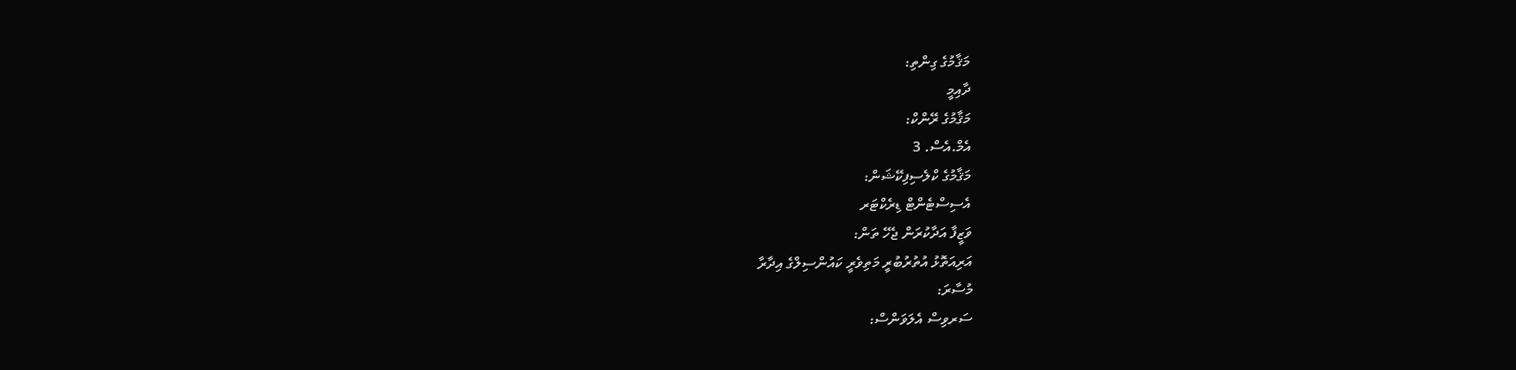މަޤާމުގެ ގިންތި:
ދާއިމީ
މަޤާމުގެ ރޭންކް:
އެމް.އެސް. 3
މަޤާމުގެ ކްލެސިފިކޭޝަން:
އެސިސްޓެންޓް ޑިރެކްޓަރ
ވަޒީފާ އަދާކުރަން ޖެހޭ ތަން:
އަރިއަތޮޅު އުތުރުބުރީ މަތިވެރީ ކައުންސިލްގެ އިދާރާ
މުސާރަ:
ސަރވިސް އެލަވަންސް: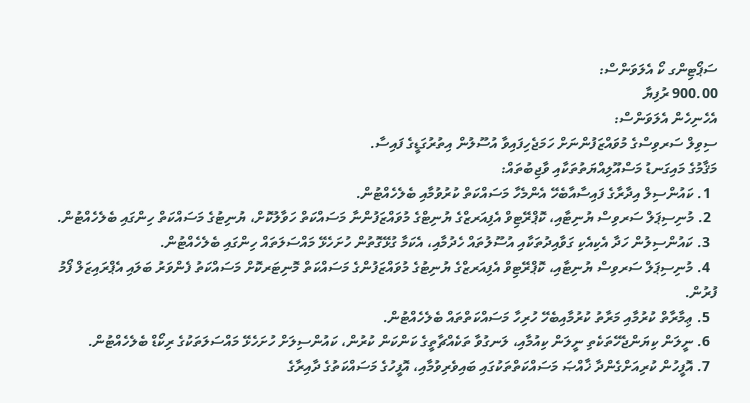ސަޕޯޓިންގ ކޯ އެލަވަންސް:
900.00 ރުފިޔާ
އެހެނިހެން އެލަވަންސް:
ސިވިލް ސަރވިސްގެ މުވައްޒަފުންނަށް ހަމަޖެހިފައިވާ އުސޫލުން އިތުރުގަޑީގެ ފައިސާ.
މަޤާމުގެ މައިގަނޑު މަސްއޫލިއްޔަތުތަކާއި ވާޖިބުތައް:
  1. ކައުންސިލް އިދާރާގެ ފައިސާއާބެހޭ އެންމެހާ މަސައްކަތް ކުރުވުމާއި ބެލެހެއްޓުން.
  2. މުނިސިޕަލް ސަރވިސް ޔުނިޓާއި، ކޮޕްރޭޓިވް އެފިއަރޒްގެ ޔުނިޓްގެ މުވައްޒަފުންނާ މަސައްކަތް ހަވާލުކޮށް، ޔުނިޓުގެ މަސައްކަތް ހިންގައި ބެލެހެއްޓުން.
  3. ކައުންސިލުން ހަދާ އެކިއެކި ގަވާއިދުތަކާއި އުސޫލުތައް ހެދުމާއި، އެކަމާ ގުޅޭގޮތުން ހުށަހެޅޭ މައްސަލަތައް ހިންގައި ބެލެހެއްޓުން.
  4. މުނިސިޕަލް ސަރވިސް ޔުނިޓާއި، ކޮޕްރޭޓިވް އެފިއަރޒްގެ ޔުނިޓުގެ މުވައްޒަފުންގެ މަސައްކަތް މޮނިޓަރކޮށް މަސައްކަތު ފެންވަރު ބަލައި އެޕްރައިޒަލް ފޯމު ފުރުން.
  5. ޢިމާރާތް ކުރުމާއި މަރާތު ކުރުމާއިބެހޭ ހުރިހާ މަސައްކަތްތައް ބެލެހެއްޓުން.
  6. ނީލަން ކިޔަންޖެހޭތަކެތި ނީލަން ކިއުމާއި، ލަނގުވާ ތަކެއްޗާތީގެ ކަންކަން ކުރުން، ކައުންސިލަށް ހުށަހެޅޭ މައްސަލަތަކުގެ ރިކޯޑް ބެލެހެއްޓުން.
  7. އޮފީހުން ކުރިއަށްގެންދާ ޚާއްޞަ މަސައްކަތްތަކުގައި ބައިވެރިވުމާއި، އޮފީހުގެ މަސައްކަތުގެ ދާއިރާގެ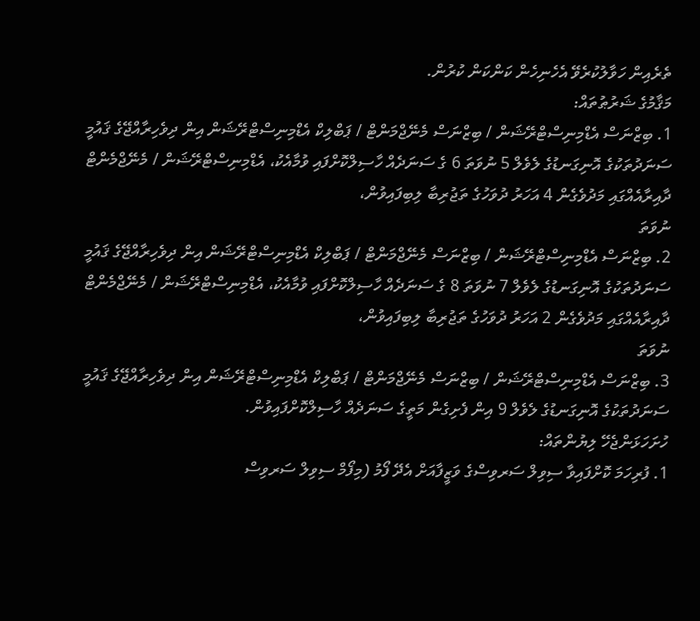ތެރެއިން ހަވާލުކުރެވޭ އެހެނިހެން ކަންކަން ކުރުން.
މަޤާމުގެ ޝަރުޠުތައް:
1. ބިޒްނަސް އެޑްމިނިސްޓްރޭޝަން / ބިޒްނަސް މެނޭޖްމަންޓް / ޕަބްލިކް އެޑްމިނިސްޓްރޭޝަން އިން ދިވެހިރާއްޖޭގެ ޤައުމީ ސަނަދުތަކުގެ އޮނިގަނޑުގެ ލެވެލް 5 ނުވަތަ 6 ގެ ސަނަދެއް ހާސިލްކޮށްފައި ވުމާއެކު، އެޑްމިނިސްޓްރޭޝަން / މެނޭޖްމެންޓް ދާއިރާއެއްގައި މަދުވެގެން 4 އަހަރު ދުވަހުގެ ތަޖުރިބާ ލިބިފައިވުން،
ނުވަތަ
2. ބިޒްނަސް އެޑްމިނިސްޓްރޭޝަން / ބިޒްނަސް މެނޭޖްމަންޓް / ޕަބްލިކް އެޑްމިނިސްޓްރޭޝަން އިން ދިވެހިރާއްޖޭގެ ޤައުމީ ސަނަދުތަކުގެ އޮނިގަނޑުގެ ލެވެލް 7 ނުވަތަ 8 ގެ ސަނަދެއް ހާސިލްކޮށްފައި ވުމާއެކު، އެޑްމިނިސްޓްރޭޝަން / މެނޭޖްމެންޓް ދާއިރާއެއްގައި މަދުވެގެން 2 އަހަރު ދުވަހުގެ ތަޖުރިބާ ލިބިފައިވުން،
ނުވަތަ
3. ބިޒްނަސް އެޑްމިނިސްޓްރޭޝަން / ބިޒްނަސް މެނޭޖްމަންޓް / ޕަބްލިކް އެޑްމިނިސްޓްރޭޝަން އިން ދިވެހިރާއްޖޭގެ ޤައުމީ ސަނަދުތަކުގެ އޮނިގަނޑުގެ ލެވެލް 9 އިން ފެށިގެން މަތީގެ ސަނަދެއް ހާސިލްކޮށްފައިވުން.
ހުށަހަޅަންޖެހޭ ލިޔުންތައް:
1. ފުރިހަމަ ކޮށްފައިވާ ސިވިލް ސަރވިސްގެ ވަޒީފާއަށް އެދޭ ފޯމު (މިފޯމް ސިވިލް ސަރވިސް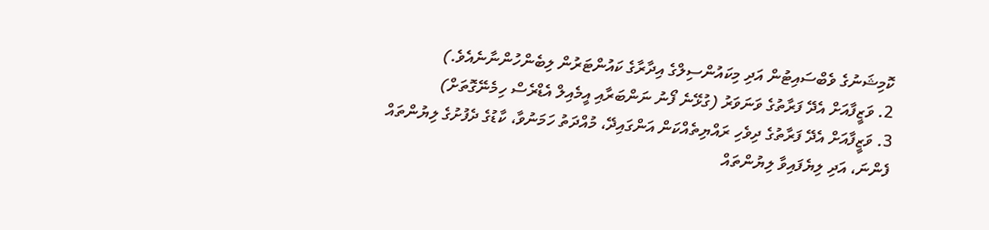ކޮމިޝަނުގެ ވެބްސައިޓުން އަދި މިކައުންސިލްގެ އިދާރާގެ ކައުންޓަރުން ލިބެންހުންނާނެއެވެ.)
2. ވަޒީފާއަށް އެދޭ ފަރާތުގެ ވަނަވަރު (ގުޅޭނެ ފޯނު ނަންބަރާއި އީމެއިލް އެޑްރެސް ހިމެނޭގޮތަށް)
3. ވަޒީފާއަށް އެދޭ ފަރާތުގެ ދިވެހި ރައްޔިތެއްކަން އަންގައިދޭ، މުއްދަތު ހަމަނުވާ، ކާޑުގެ ދެފުށުގެ ލިޔުންތައް ފެންނަ، އަދި ލިޔެފައިވާ ލިޔުންތައް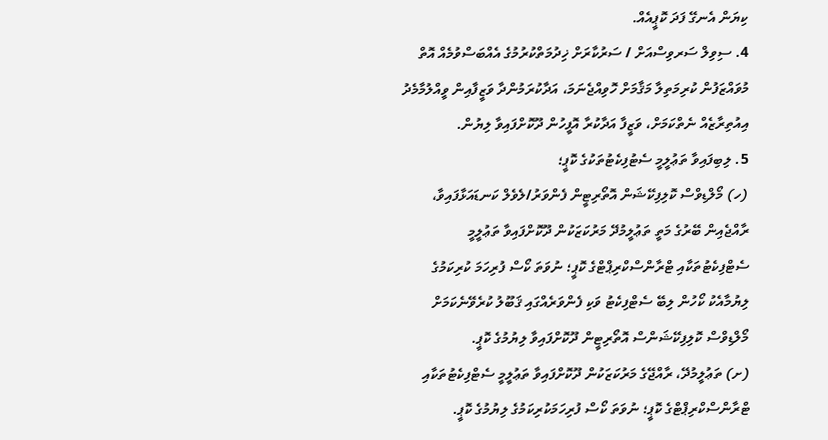ކިޔަން އެނގޭ ފަދަ ކޮޕީއެއް.
4. ސިވިލް ސަރވިސްއަށް / ސަރުކާރަށް ޚިދުމަތްކުރުމުގެ އެއްބަސްވުމެއް އޮތް މުވައްޒަފުން ކުރިމަތިލާ މަޤާމަށް ހޮވިއްޖެނަމަ، އަދާކުރަމުންދާ ވަޒީފާއިން ވީއްލުމާމެދު އިއުތިރާޒެއް ނެތްކަމަށް، ވަޒީފާ އަދާކުރާ އޮފީހުން ދޫކޮށްފައިވާ ލިޔުން.
5. ލިބިފައިވާ ތަޢުލީމީ ސެޓުފިކެޓުތަކުގެ ކޮޕީ؛
(ހ) މޯލްޑިވްސް ކޮލިފިކޭޝަން އޮތޯރިޓީން ފެންވަރު/ލެވެލް ކަނޑައަޅާފައިވާ، ރާއްޖެއިން ބޭރުގެ މަތީ ތަޢުލީމުދޭ މަރުކަޒަކުން ދޫކޮށްފައިވާ ތަޢުލީމީ ސެޓްފިކެޓުތަކާއި ޓްރާންސްކްރިޕްޓްގެ ކޮޕީ؛ ނުވަތަ ކޯސް ފުރިހަމަ ކުރިކަމުގެ ލިޔުމާއެކު ކޯހުން ލިބޭ ސެޓްފިކެޓު ވަކި ފެންވަރެއްގައި ޤަބޫލު ކުރެވޭނެކަމަށް މޯލްޑިވްސް ކޮލިފިކޭޝަންސް އޮތޯރިޓީން ދޫކޮށްފައިވާ ލިޔުމުގެ ކޮޕީ.
(ށ) ތަޢުލީމުދޭ، ރާއްޖޭގެ މަރުކަޒަކުން ދޫކޮށްފައިވާ ތަޢުލީމީ ސެޓްފިކެޓުތަކާއި ޓްރާންސްކްރިޕްޓްގެ ކޮޕީ؛ ނުވަތަ ކޯސް ފުރިހަމަކުރިކަމުގެ ލިޔުމުގެ ކޮޕީ.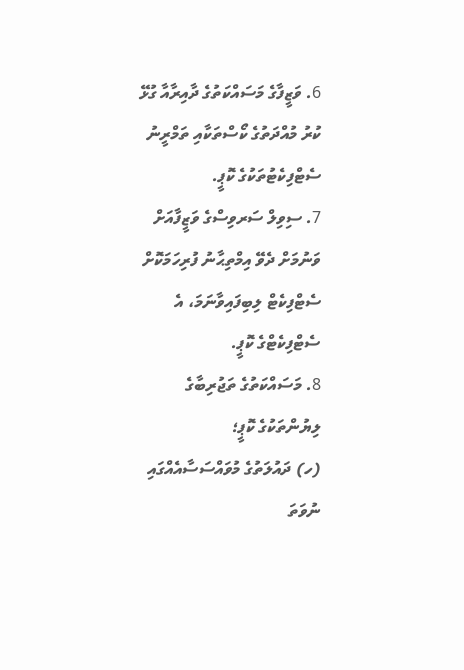6. ވަޒީފާގެ މަސައްކަތުގެ ދާއިރާއާ ގުޅޭ ކުރު މުއްދަތުގެ ކޯސްތަކާއި ތަމްރީނު ސެޓްފިކެޓުތަކުގެ ކޮޕީ.
7. ސިވިލް ސަރވިސްގެ ވަޒީފާއަށް ވަނުމަށް ދެވޭ އިމްތިޙާނު ފުރިހަމަކޮށް ސެޓްފިކެޓް ލިބިފައިވާނަމަ، އެ ސެޓްފިކެޓްގެ ކޮޕީ.
8. މަސައްކަތުގެ ތަޖުރިބާގެ ލިޔުންތަކުގެ ކޮޕީ؛
(ހ) ދައުލަތުގެ މުވައްސަސާއެއްގައި ނުވަތަ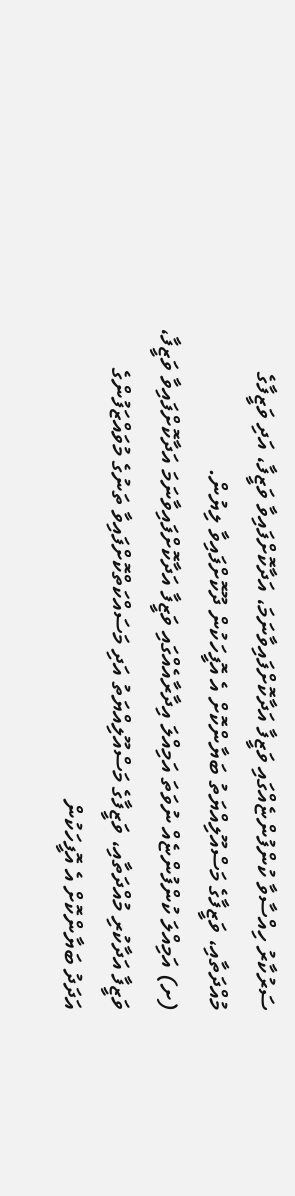ސަރުކާރު ހިއްސާވާ ކުންފުންޏެއްގައި ވަޒީފާ އަދާކޮށްފައިވާނަމަ، އަދާކޮށްފައިވާ ވަޒީފާ، އަދި ވަޒީފާގެ މުއްދަތާއި، ވަޒީފާގެ މަސްއޫލިއްޔަތު ބަޔާންކޮށް އެ އޮފީހަކުން ދޫކޮށްފައިވާ ލިޔުން.
(ށ) އަމިއްލަ ކުންފުންޏެއް ނުވަތަ އަމިއްލަ އިދާރާއެއްގައި ވަޒީފާ އަދާކޮށްފައިވާނަމަ އަދާކޮށްފައިވާ ވަޒީފާ، ވަޒީފާ އަދާކުރި މުއްދަތާއި، ވަޒީފާގެ މަސްއޫލިއްޔަތު އަދި މަސައްކަތްކޮށްފައިވާ ތަނުގެ މުވައްޒަފުންގެ އަދަދު ބަޔާންކޮށް އެ އޮފީހަކުން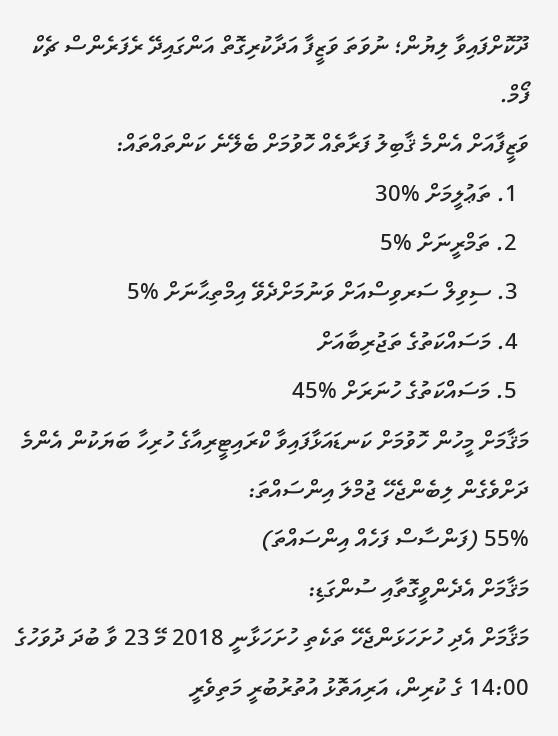ދޫކޮށްފައިވާ ލިޔުން؛ ނުވަތަ ވަޒީފާ އަދާކުރިގޮތް އަންގައިދޭ ރެފަރެންސް ޗެކް ފޯމް.
ވަޒީފާއަށް އެންމެ ޤާބިލު ފަރާތެއް ހޮވުމަށް ބެލޭނެ ކަންތައްތައް:
  1. ތަޢުލީމަށް %30
  2. ތަމްރީނަށް %5
  3. ސިވިލް ސަރވިސްއަށް ވަނުމަށްދެވޭ އިމްތިޙާނަށް %5
  4. މަސައްކަތުގެ ތަޖުރިބާއަށް
  5. މަސައްކަތުގެ ހުނަރަށް %45
މަޤާމަށް މީހުން ހޮވުމަށް ކަނޑައަޅާފައިވާ ކްރައިޓީރިއާގެ ހުރިހާ ބަޔަކުން އެންމެ ދަށްވެގެން ލިބެންޖެހޭ ޖުމްލަ އިންސައްތަ:
55% (ފަންސާސް ފަހެއް އިންސައްތަ)
މަޤާމަށް އެދެންވީގޮތާއި ސުންގަޑި:
މަޤާމަށް އެދި ހުށަހަޅަންޖެހޭ ތަކެތި ހުށަހަޅާނީ 2018 މޭ 23 ވާ ބުދަ ދުވަހުގެ 14:00 ގެ ކުރިން، އަރިއަތޮޅު އުތުރުބުރީ މަތިވެރީ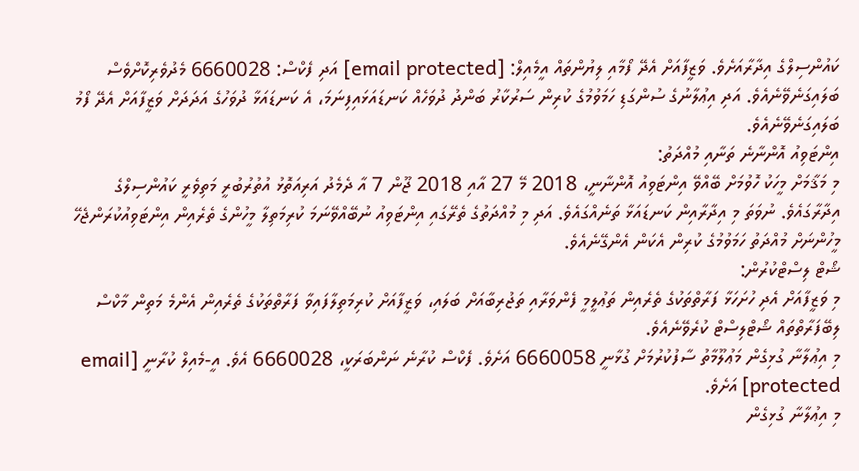ކައުންސިލްގެ އިދާރާއަށެވެ. ވަޒީފާއަށް އެދޭ ފޯމާއި ލިޔުންތައް އީމެއިލް: [email protected] އަދި ފެކްސް: 6660028 މެދުވެރިކޮށްވެސް ބަލައިގަނެވޭނެއެވެ. އަދި އިޢުލާނުގެ ސުންގަޑި ހަމަވުމުގެ ކުރިން ސަރުކާރު ބަންދު ދުވަހެއް ކަނޑައަޅައިފިނަމަ، އެ ކަނޑައަޅާ ދުވަހުގެ އަދަދަށް ވަޒީފާއަށް އެދޭ ފޯމު ބަލައިގަނެވޭނެއެވެ.
އިންޓަވިއު އޮންނާނެ ތަނާއި މުއްދަތު:
މި މަޤާމަށް މީހަކު ހޮވުމަށް ބޭއްވޭ އިންޓަވިއު އޮންނާނީ، 2018 މޭ 27 އާއި 2018 ޖޫން 7 އާ ދެމެދު އަރިއަތޮޅު އުތުރުބުރީ މަތިވެރީ ކައުންސިލްގެ އިދާރާގައެވެ. ނުވަތަ މި އިދާރާއިން ކަނޑައަޅާ ތަނެއްގައެވެ. އަދި މި މުއްދަތުގެ ތެރޭގައި އިންޓަވިއު ނުބޭއްވޭނަމަ ކުރިމަތިލާ މީހުންގެ ތެރެއިން އިންޓަވިއުކުރަންޖެހޭ މީހުންނަށް މުއްދަތު ހަމަވުމުގެ ކުރިން އެކަން އެންގޭނެއެވެ.
ޝޯޓް ލިސްޓްކުރުން:
މި ވަޒީފާއަށް އެދި ހުށަހަޅާ ފަރާތްތަކުގެ ތެރެއިން ތަޢުލީމީ ފެންވަރާއި ތަޖުރިބާއަށް ބަލައި، ވަޒީފާއަށް ކުރިމަތިލާފައިވާ ފަރާތްތަކުގެ ތެރެއިން އެންމެ މަތިން މާކްސް ލިބޭފަރާތްތައް ޝޯޓްލިސްޓް ކުރެވޭނެއެވެ.
މި އިޢުލާނާ ގުޅިގެން މަޢުލޫމާތު ސާފުކުރުމަށް ގުޅާނީ 6660058 އަށެވެ. ފެކްސް ކުރާނެ ނަންބަރަކީ، 6660028 އެވެ. އީ-މެއިލް ކުރާނީ [email protected] އަށެވެ.
މި އިޢުލާނާ ގުޅިގެން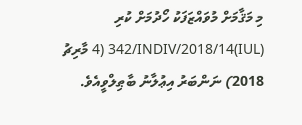މި މަޤާމަށް މުވައްޒަފަކު ހޯދުމަށް ކުރި (IUL)342/INDIV/2018/14 (4 މާރިޗު 2018) ނަންބަރު އިޢުލާނު ބާޠިލްވީއެވެ.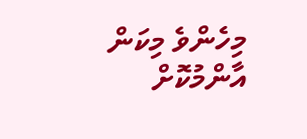މިހެންވެ މިކަން އާންމުކޮށް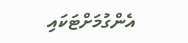އެންގުމަށްޓަކައި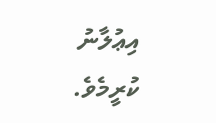އިޢުލާނު ކުރީމެވެ.